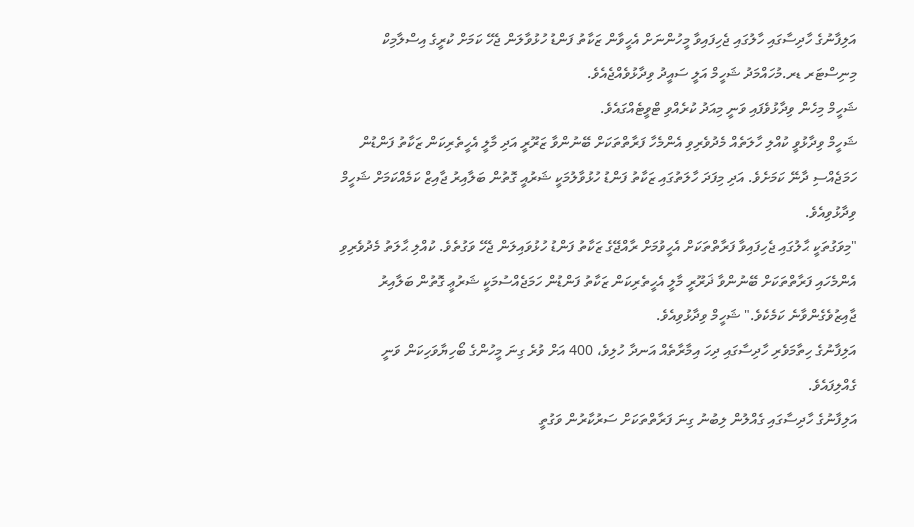އަލިފާނުގެ ހާދިސާގައި ހާލުގައި ޖެހިފައިވާ މީހުންނަށް އެހީވާން ޒަކާތު ފަންޑު ހުޅުވާލަން ޖެހޭ ކަމަށް ކުރީގެ އިސްލާމިކް މިނިސްޓަރ ޑރ.މުހައްމަދު ޝަހީމް އަލީ ސައީދު ވިދާޅުވެއްޖެއެވެ.
ޝަހީމް މިހެން ވިދާޅުވެފައި ވަނީ މިއަދު ކުރެއްވި ޓްވީޓެއްގައެވެ.
ޝަހީމް ވިދާޅުވީ ކުއްލި ހާލަތެއް މެދުވެރިވި އެންމެހާ ފަރާތްތަކަށް ބޭނުންވާ ޒަރޫރީ އަދި މާލީ އެހީތެރިކަން ޒަކާތު ފަންޑުން ހަމަޖެއްސި ދާނޭ ކަމަށެވެ. އަދި މިފަދަ ހާލަތުގައި ޒަކާތު ފަންޑު ހުޅުވާލުމަކީ ޝަރުއީ ގޮތުން ބަލާއިރު ޖާއިޒް ކަމެއްކަމަށް ޝަހީމް ވިދާޅުވިއެވެ.
"މިވަގުތަކީ ޙާލުގައި ޖެހިފައިވާ ފަރާތްތަކަށް އެހީވުމަށް ރާއްޖޭގެ ޒަކާތު ފަންޑު ހުޅުވައިލަން ޖެހޭ ވަގުތެވެ. ކުއްލި ޙާލަތު މެދުވެރިވި އެންމެހައި ފަރާތްތަކަށް ބޭނުންވާ ޛަރޫރީ މާލީ އެހީތެރިކަން ޒަކާތު ފަންޑުން ހަމަޖެއްސުމަކީ ޝަރުޢީ ގޮތުން ބަލާއިރު ޖާއިޒުވެގެންވާނެ ކަމެކެވެ." ޝަހީމް ވިދާޅުވިއެވެ.
އަލިފާނުގެ ހިތާމަވެރި ހާދިސާގައި ދިހަ އިމާރާތެއް އަނދާ ހުލިވެ، 400 އަށް ވުރެ ގިނަ މީހުންގެ ބޯހިޔާވަހިކަން ވަނީ ގެއްލިފައެވެ.
އަލިފާނުގެ ހާދިސާގައި ގެއްލުން ލިބުނު ގިނަ ފަރާތްތަކަށް ސަރުކާރުން ވަގުތީ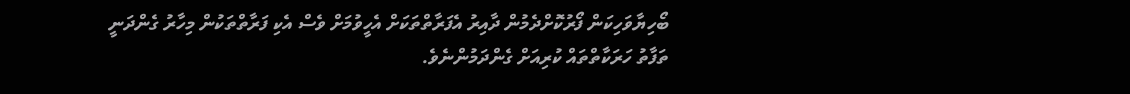ބޯހިޔާވަހިކަން ފޯރުކޮށްދެމުން ދާއިރު އެފަރާތްތަކަށް އެހީވުމަށް ވެސް އެކި ފަރާތްތަކުން މިހާރު ގެންދަނީ ތަފާތު ހަރަކާތްތައް ކުރިއަށް ގެންދަމުންނެވެ.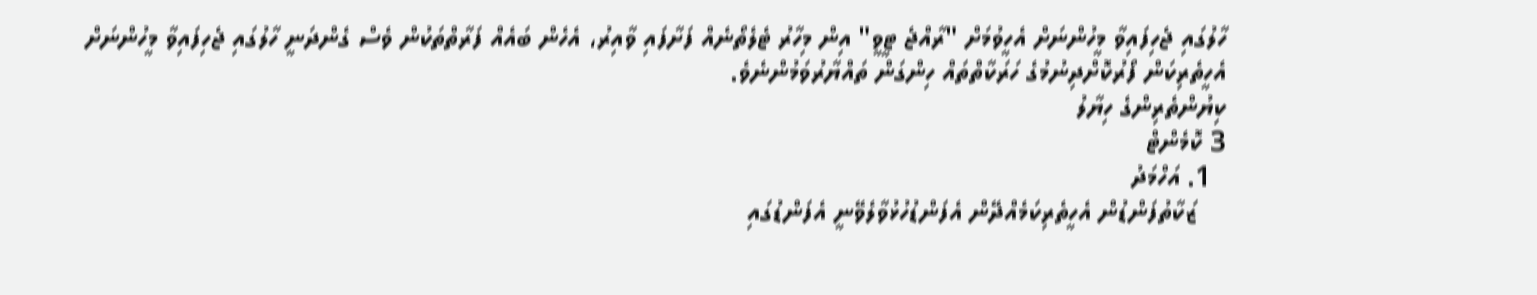ހާލުގައި ޖެހިފައިވާ މީހުންނަށް އެހީވުމަށް "ރާއްޖެ ޓީވީ" އިން މިހާރު ޓެލެތޯނެއް ފަށާފައި ވާއިރު، އެހެން ބައެއް ފަރާތްތަކުން ވެސް ގެންދަނީ ހާލުގައި ޖެހިފައިވާ މީހުންނަށް އެހީތެރިކަން ފޯރުކޮށްދިނުމުގެ ހަރަކާތްތައް ހިންގަން ތައްޔާރުވަމުންނެވެ.
ކިޔުންތެރިންގެ ހިޔާލު
3 ކޮމެންޓް
  1. އަހްމަދު
    ޒަކާތުފަންޑުން އެހީތެރިކަމެއްދޭން އެފަންޑުހުޅުވާލެވޭނީ އެފަންޑުގައި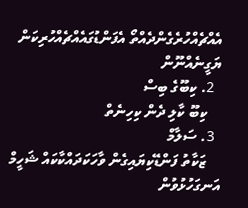އެއްޗެއްހުރެގެންދެއްތޯ އެފަންޑުގައެއްޗެއްހުރިކަން ޔަގީނެއްނޫން
  2. ކިބޫގެ ބިސް
    ކިބޫ ކާލި ދެން ކިހިނެތް
  3. ސަލާމް
    ޒަކާތު ފަންޑޭކިޔައިގެން ވާހަކަދައްކާކައް ޝަހީމް އަނގަހުޅުވުން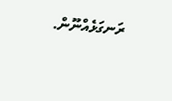ރަނގަޅެއްނޫން.